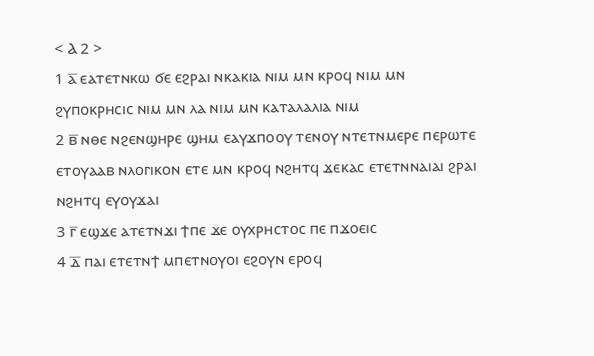< Ⲁ 2 >
1 ⲁ̅ ⲉⲁⲧⲉⲧⲛⲕⲱ ϭⲉ ⲉϩⲣⲁⲓ ⲛⲕⲁⲕⲓⲁ ⲛⲓⲙ ⲙⲛ ⲕⲣⲟϥ ⲛⲓⲙ ⲙⲛ ϩⲩⲡⲟⲕⲣⲏⲥⲓⲥ ⲛⲓⲙ ⲙⲛ ⲗⲁ ⲛⲓⲙ ⲙⲛ ⲕⲁⲧⲁⲗⲁⲗⲓⲁ ⲛⲓⲙ
2 ⲃ̅ ⲛⲑⲉ ⲛϩⲉⲛϣⲏⲣⲉ ϣⲏⲙ ⲉⲁⲩϫⲡⲟⲟⲩ ⲧⲉⲛⲟⲩ ⲛⲧⲉⲧⲛⲙⲉⲣⲉ ⲡⲉⲣⲱⲧⲉ ⲉⲧⲟⲩⲁⲁⲃ ⲛⲗⲟⲅⲓⲕⲟⲛ ⲉⲧⲉ ⲙⲛ ⲕⲣⲟϥ ⲛϩⲏⲧϥ ϫⲉⲕⲁⲥ ⲉⲧⲉⲧⲛⲛⲁⲓⲁⲓ ϩⲣⲁⲓ ⲛϩⲏⲧϥ ⲉⲩⲟⲩϫⲁⲓ
3 ⲅ̅ ⲉϣϫⲉ ⲁⲧⲉⲧⲛϫⲓ ϯⲡⲉ ϫⲉ ⲟⲩⲭⲣⲏⲥⲧⲟⲥ ⲡⲉ ⲡϫⲟⲉⲓⲥ
4 ⲇ̅ ⲡⲁⲓ ⲉⲧⲉⲧⲛϯ ⲙⲡⲉⲧⲛⲟⲩⲟⲓ ⲉϩⲟⲩⲛ ⲉⲣⲟϥ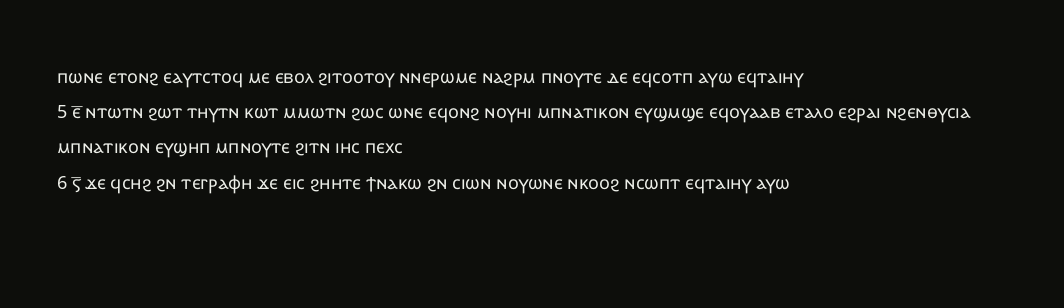ⲡⲱⲛⲉ ⲉⲧⲟⲛϩ ⲉⲁⲩⲧⲥⲧⲟϥ ⲙⲉ ⲉⲃⲟⲗ ϩⲓⲧⲟⲟⲧⲟⲩ ⲛⲛⲉⲣⲱⲙⲉ ⲛⲁϩⲣⲙ ⲡⲛⲟⲩⲧⲉ ⲇⲉ ⲉϥⲥⲟⲧⲡ ⲁⲩⲱ ⲉϥⲧⲁⲓⲏⲩ
5 ⲉ̅ ⲛⲧⲱⲧⲛ ϩⲱⲧ ⲧⲏⲩⲧⲛ ⲕⲱⲧ ⲙⲙⲱⲧⲛ ϩⲱⲥ ⲱⲛⲉ ⲉϥⲟⲛϩ ⲛⲟⲩⲏⲓ ⲙⲡⲛⲁⲧⲓⲕⲟⲛ ⲉⲩϣⲙϣⲉ ⲉϥⲟⲩⲁⲁⲃ ⲉⲧⲁⲗⲟ ⲉϩⲣⲁⲓ ⲛϩⲉⲛⲑⲩⲥⲓⲁ ⲙⲡⲛⲁⲧⲓⲕⲟⲛ ⲉⲩϣⲏⲡ ⲙⲡⲛⲟⲩⲧⲉ ϩⲓⲧⲛ ⲓⲏⲥ ⲡⲉⲭⲥ
6 ⲋ̅ ϫⲉ ϥⲥⲏϩ ϩⲛ ⲧⲉⲅⲣⲁⲫⲏ ϫⲉ ⲉⲓⲥ ϩⲏⲏⲧⲉ ϯⲛⲁⲕⲱ ϩⲛ ⲥⲓⲱⲛ ⲛⲟⲩⲱⲛⲉ ⲛⲕⲟⲟϩ ⲛⲥⲱⲡⲧ ⲉϥⲧⲁⲓⲏⲩ ⲁⲩⲱ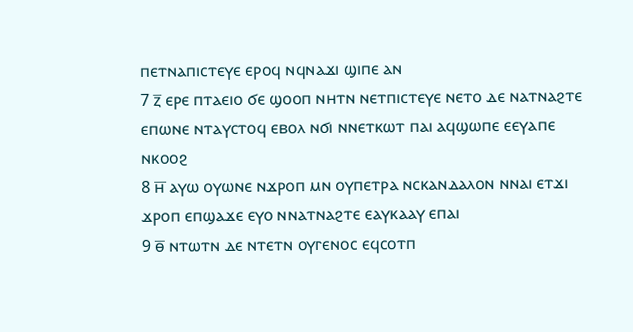ⲡⲉⲧⲛⲁⲡⲓⲥⲧⲉⲩⲉ ⲉⲣⲟϥ ⲛϥⲛⲁϫⲓ ϣⲓⲡⲉ ⲁⲛ
7 ⲍ̅ ⲉⲣⲉ ⲡⲧⲁⲉⲓⲟ ϭⲉ ϣⲟⲟⲡ ⲛⲏⲧⲛ ⲛⲉⲧⲡⲓⲥⲧⲉⲩⲉ ⲛⲉⲧⲟ ⲇⲉ ⲛⲁⲧⲛⲁϩⲧⲉ ⲉⲡⲱⲛⲉ ⲛⲧⲁⲩⲥⲧⲟϥ ⲉⲃⲟⲗ ⲛϭⲓ ⲛⲛⲉⲧⲕⲱⲧ ⲡⲁⲓ ⲁϥϣⲱⲡⲉ ⲉⲉⲩⲁⲡⲉ ⲛⲕⲟⲟϩ
8 ⲏ̅ ⲁⲩⲱ ⲟⲩⲱⲛⲉ ⲛϫⲣⲟⲡ ⲙⲛ ⲟⲩⲡⲉⲧⲣⲁ ⲛⲥⲕⲁⲛⲇⲁⲗⲟⲛ ⲛⲛⲁⲓ ⲉⲧϫⲓ ϫⲣⲟⲡ ⲉⲡϣⲁϫⲉ ⲉⲩⲟ ⲛⲛⲁⲧⲛⲁϩⲧⲉ ⲉⲁⲩⲕⲁⲁⲩ ⲉⲡⲁⲓ
9 ⲑ̅ ⲛⲧⲱⲧⲛ ⲇⲉ ⲛⲧⲉⲧⲛ ⲟⲩⲅⲉⲛⲟⲥ ⲉϥⲥⲟⲧⲡ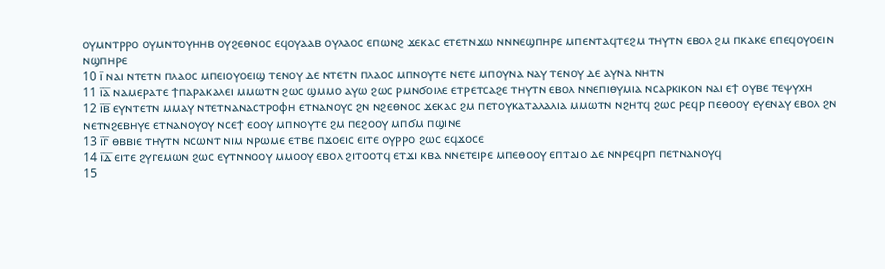ⲟⲩⲙⲛⲧⲣⲣⲟ ⲟⲩⲙⲛⲧⲟⲩⲏⲏⲃ ⲟⲩϩⲉⲑⲛⲟⲥ ⲉϥⲟⲩⲁⲁⲃ ⲟⲩⲗⲁⲟⲥ ⲉⲡⲱⲛϩ ϫⲉⲕⲁⲥ ⲉⲧⲉⲧⲛϫⲱ ⲛⲛⲛⲉϣⲡⲏⲣⲉ ⲙⲡⲉⲛⲧⲁϥⲧⲉϩⲙ ⲧⲏⲩⲧⲛ ⲉⲃⲟⲗ ϩⲙ ⲡⲕⲁⲕⲉ ⲉⲡⲉϥⲟⲩⲟⲉⲓⲛ ⲛϣⲡⲏⲣⲉ
10 ⲓ̅ ⲛⲁⲓ ⲛⲧⲉⲧⲛ ⲡⲗⲁⲟⲥ ⲙⲡⲉⲓⲟⲩⲟⲉⲓϣ ⲧⲉⲛⲟⲩ ⲇⲉ ⲛⲧⲉⲧⲛ ⲡⲗⲁⲟⲥ ⲙⲡⲛⲟⲩⲧⲉ ⲛⲉⲧⲉ ⲙⲡⲟⲩⲛⲁ ⲛⲁⲩ ⲧⲉⲛⲟⲩ ⲇⲉ ⲁⲩⲛⲁ ⲛⲏⲧⲛ
11 ⲓ̅ⲁ̅ ⲛⲁⲙⲉⲣⲁⲧⲉ ϯⲡⲁⲣⲁⲕⲁⲗⲉⲓ ⲙⲙⲱⲧⲛ ϩⲱⲥ ϣⲙⲙⲟ ⲁⲩⲱ ϩⲱⲥ ⲣⲙⲛϭⲟⲓⲗⲉ ⲉⲧⲣⲉⲧⲥⲁϩⲉ ⲧⲏⲩⲧⲛ ⲉⲃⲟⲗ ⲛⲛⲉⲡⲓⲑⲩⲙⲓⲁ ⲛⲥⲁⲣⲕⲓⲕⲟⲛ ⲛⲁⲓ ⲉϯ ⲟⲩⲃⲉ ⲧⲉⲯⲩⲭⲏ
12 ⲓ̅ⲃ̅ ⲉⲩⲛⲧⲉⲧⲛ ⲙⲙⲁⲩ ⲛⲧⲉⲧⲛⲁⲛⲁⲥⲧⲣⲟⲫⲏ ⲉⲧⲛⲁⲛⲟⲩⲥ ϩⲛ ⲛϩⲉⲑⲛⲟⲥ ϫⲉⲕⲁⲥ ϩⲙ ⲡⲉⲧⲟⲩⲕⲁⲧⲁⲗⲁⲗⲓⲁ ⲙⲙⲱⲧⲛ ⲛϩⲏⲧϥ ϩⲱⲥ ⲣⲉϥⲣ ⲡⲉⲑⲟⲟⲩ ⲉⲩⲉⲛⲁⲩ ⲉⲃⲟⲗ ϩⲛ ⲛⲉⲧⲛϩⲉⲃⲏⲩⲉ ⲉⲧⲛⲁⲛⲟⲩⲟⲩ ⲛⲥⲉϯ ⲉⲟⲟⲩ ⲙⲡⲛⲟⲩⲧⲉ ϩⲙ ⲡⲉϩⲟⲟⲩ ⲙⲡϭⲙ ⲡϣⲓⲛⲉ
13 ⲓ̅ⲅ̅ ⲑⲃⲃⲓⲉ ⲧⲏⲩⲧⲛ ⲛⲥⲱⲛⲧ ⲛⲓⲙ ⲛⲣⲱⲙⲉ ⲉⲧⲃⲉ ⲡϫⲟⲉⲓⲥ ⲉⲓⲧⲉ ⲟⲩⲣⲣⲟ ϩⲱⲥ ⲉϥϫⲟⲥⲉ
14 ⲓ̅ⲇ̅ ⲉⲓⲧⲉ ϩⲩⲅⲉⲙⲱⲛ ϩⲱⲥ ⲉⲩⲧⲛⲛⲟⲟⲩ ⲙⲙⲟⲟⲩ ⲉⲃⲟⲗ ϩⲓⲧⲟⲟⲧϥ ⲉⲧϫⲓ ⲕⲃⲁ ⲛⲛⲉⲧⲉⲓⲣⲉ ⲙⲡⲉⲑⲟⲟⲩ ⲉⲡⲧⲁⲓⲟ ⲇⲉ ⲛⲛⲣⲉϥⲣⲡ ⲡⲉⲧⲛⲁⲛⲟⲩϥ
15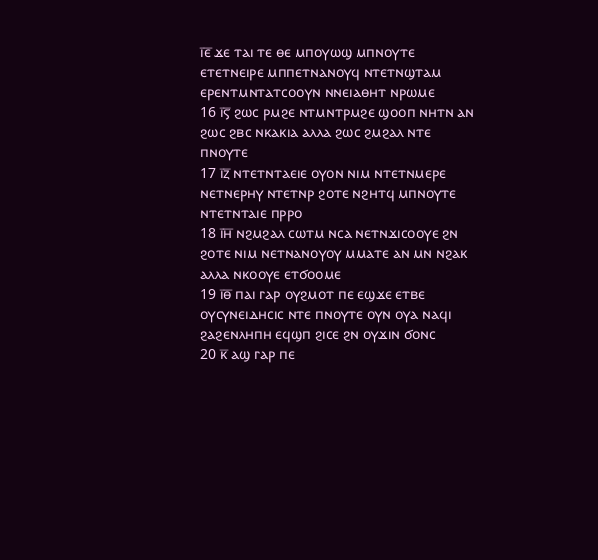ⲓ̅ⲉ̅ ϫⲉ ⲧⲁⲓ ⲧⲉ ⲑⲉ ⲙⲡⲟⲩⲱϣ ⲙⲡⲛⲟⲩⲧⲉ ⲉⲧⲉⲧⲛⲉⲓⲣⲉ ⲙⲡⲡⲉⲧⲛⲁⲛⲟⲩϥ ⲛⲧⲉⲧⲛϣⲧⲁⲙ ⲉⲣⲉⲛⲧⲙⲛⲧⲁⲧⲥⲟⲟⲩⲛ ⲛⲛⲉⲓⲁⲑⲏⲧ ⲛⲣⲱⲙⲉ
16 ⲓ̅ⲋ̅ ϩⲱⲥ ⲣⲙϩⲉ ⲛⲧⲙⲛⲧⲣⲙϩⲉ ϣⲟⲟⲡ ⲛⲏⲧⲛ ⲁⲛ ϩⲱⲥ ϩⲃⲥ ⲛⲕⲁⲕⲓⲁ ⲁⲗⲗⲁ ϩⲱⲥ ϩⲙϩⲁⲗ ⲛⲧⲉ ⲡⲛⲟⲩⲧⲉ
17 ⲓ̅ⲍ̅ ⲛⲧⲉⲧⲛⲧⲁⲉⲓⲉ ⲟⲩⲟⲛ ⲛⲓⲙ ⲛⲧⲉⲧⲛⲙⲉⲣⲉ ⲛⲉⲧⲛⲉⲣⲏⲩ ⲛⲧⲉⲧⲛⲣ ϩⲟⲧⲉ ⲛϩⲏⲧϥ ⲙⲡⲛⲟⲩⲧⲉ ⲛⲧⲉⲧⲛⲧⲁⲓⲉ ⲡⲣⲣⲟ
18 ⲓ̅ⲏ̅ ⲛϩⲙϩⲁⲗ ⲥⲱⲧⲙ ⲛⲥⲁ ⲛⲉⲧⲛϫⲓⲥⲟⲟⲩⲉ ϩⲛ ϩⲟⲧⲉ ⲛⲓⲙ ⲛⲉⲧⲛⲁⲛⲟⲩⲟⲩ ⲙⲙⲁⲧⲉ ⲁⲛ ⲙⲛ ⲛϩⲁⲕ ⲁⲗⲗⲁ ⲛⲕⲟⲟⲩⲉ ⲉⲧϭⲟⲟⲙⲉ
19 ⲓ̅ⲑ̅ ⲡⲁⲓ ⲅⲁⲣ ⲟⲩϩⲙⲟⲧ ⲡⲉ ⲉϣϫⲉ ⲉⲧⲃⲉ ⲟⲩⲥⲩⲛⲉⲓⲇⲏⲥⲓⲥ ⲛⲧⲉ ⲡⲛⲟⲩⲧⲉ ⲟⲩⲛ ⲟⲩⲁ ⲛⲁϥⲓ ϩⲁϩⲉⲛⲗⲏⲡⲏ ⲉϥϣⲡ ϩⲓⲥⲉ ϩⲛ ⲟⲩϫⲓⲛ ϭⲟⲛⲥ
20 ⲕ̅ ⲁϣ ⲅⲁⲣ ⲡⲉ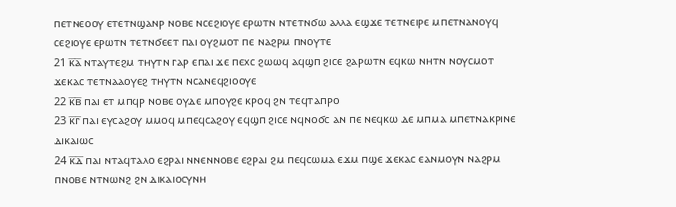ⲡⲉⲧⲛⲉⲟⲟⲩ ⲉⲧⲉⲧⲛϣⲁⲛⲣ ⲛⲟⲃⲉ ⲛⲥⲉϩⲓⲟⲩⲉ ⲉⲣⲱⲧⲛ ⲛⲧⲉⲧⲛϭⲱ ⲁⲗⲗⲁ ⲉϣϫⲉ ⲧⲉⲧⲛⲉⲓⲣⲉ ⲙⲡⲉⲧⲛⲁⲛⲟⲩϥ ⲥⲉϩⲓⲟⲩⲉ ⲉⲣⲱⲧⲛ ⲧⲉⲧⲛϭⲉⲉⲧ ⲡⲁⲓ ⲟⲩϩⲙⲟⲧ ⲡⲉ ⲛⲁϩⲣⲙ ⲡⲛⲟⲩⲧⲉ
21 ⲕ̅ⲁ̅ ⲛⲧⲁⲩⲧⲉϩⲙ ⲧⲏⲩⲧⲛ ⲅⲁⲣ ⲉⲡⲁⲓ ϫⲉ ⲡⲉⲭⲥ ϩⲱⲱϥ ⲁϥϣⲡ ϩⲓⲥⲉ ϩⲁⲣⲱⲧⲛ ⲉϥⲕⲱ ⲛⲏⲧⲛ ⲛⲟⲩⲥⲙⲟⲧ ϫⲉⲕⲁⲥ ⲧⲉⲧⲛⲁⲁⲟⲩⲉϩ ⲧⲏⲩⲧⲛ ⲛⲥⲁⲛⲉϥϩⲓⲟⲟⲩⲉ
22 ⲕ̅ⲃ̅ ⲡⲁⲓ ⲉⲧ ⲙⲡϥⲣ ⲛⲟⲃⲉ ⲟⲩⲇⲉ ⲙⲡⲟⲩϩⲉ ⲕⲣⲟϥ ϩⲛ ⲧⲉϥⲧⲁⲡⲣⲟ
23 ⲕ̅ⲅ̅ ⲡⲁⲓ ⲉⲩⲥⲁϩⲟⲩ ⲙⲙⲟϥ ⲙⲡⲉϥⲥⲁϩⲟⲩ ⲉϥϣⲡ ϩⲓⲥⲉ ⲛϥⲛⲟϭⲥ ⲁⲛ ⲡⲉ ⲛⲉϥⲕⲱ ⲇⲉ ⲙⲡⲙⲁ ⲙⲡⲉⲧⲛⲁⲕⲣⲓⲛⲉ ⲇⲓⲕⲁⲓⲱⲥ
24 ⲕ̅ⲇ̅ ⲡⲁⲓ ⲛⲧⲁϥⲧⲁⲗⲟ ⲉϩⲣⲁⲓ ⲛⲛⲉⲛⲛⲟⲃⲉ ⲉϩⲣⲁⲓ ϩⲙ ⲡⲉϥⲥⲱⲙⲁ ⲉϫⲙ ⲡϣⲉ ϫⲉⲕⲁⲥ ⲉⲁⲛⲙⲟⲩⲛ ⲛⲁϩⲣⲙ ⲡⲛⲟⲃⲉ ⲛⲧⲛⲱⲛϩ ϩⲛ ⲇⲓⲕⲁⲓⲟⲥⲩⲛⲏ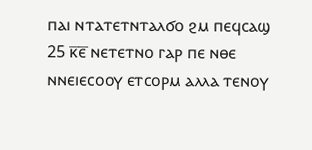ⲡⲁⲓ ⲛⲧⲁⲧⲉⲧⲛⲧⲁⲗϭⲟ ϩⲙ ⲡⲉϥⲥⲁϣ
25 ⲕ̅ⲉ̅ ⲛⲉⲧⲉⲧⲛⲟ ⲅⲁⲣ ⲡⲉ ⲛⲑⲉ ⲛⲛⲉⲓⲉⲥⲟⲟⲩ ⲉⲧⲥⲟⲣⲙ ⲁⲗⲗⲁ ⲧⲉⲛⲟⲩ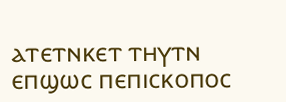ⲁⲧⲉⲧⲛⲕⲉⲧ ⲧⲏⲩⲧⲛ ⲉⲡϣⲱⲥ ⲡⲉⲡⲓⲥⲕⲟⲡⲟⲥ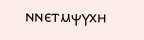ⲛⲛⲉⲧⲙⲯⲩⲭⲏ